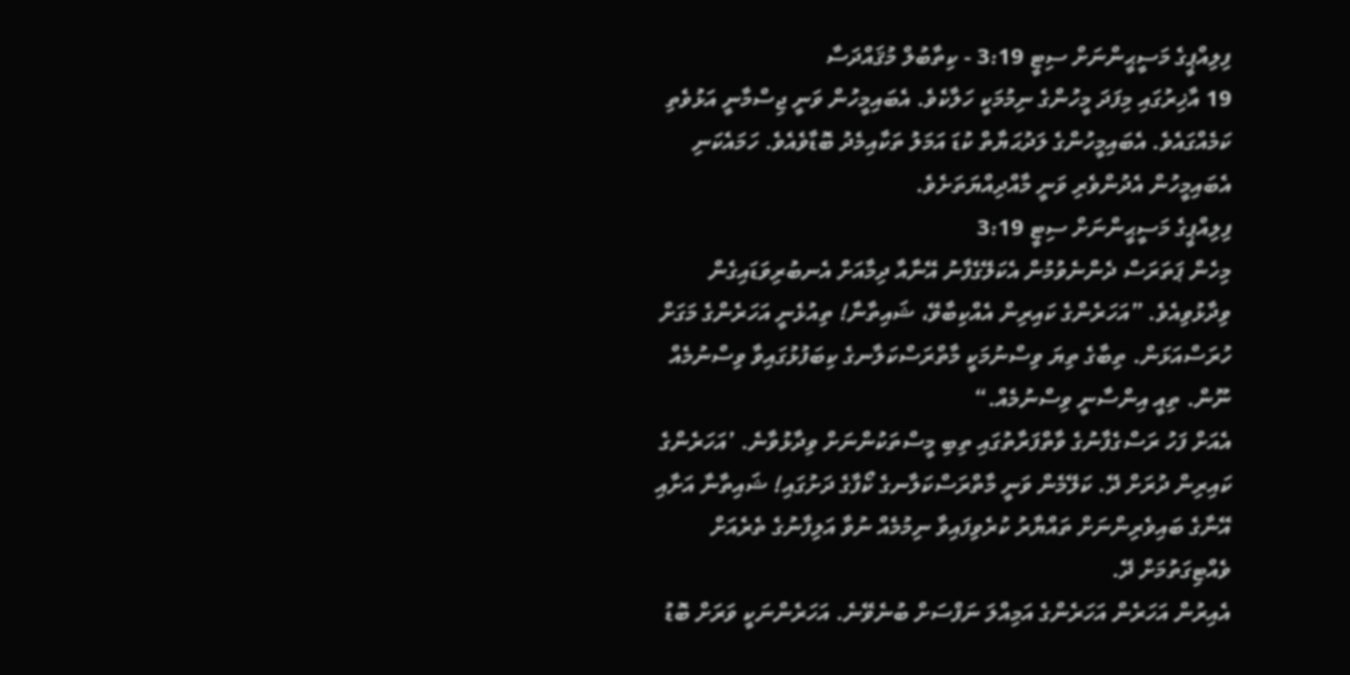ފިލިއްޕީގެ މަސީޙީންނަށް ސިޓީ 3:19 - ކިތާބުލް މުޤައްދަސާ
19 އާޚިރުގައި މިފަދަ މީހުންގެ ނިމުމަކީ ހަލާކެވެ. އެބައިމީހުން ވަނީ ޖިސްމާނީ އަޅުވެތި ކަމެއްގައެވެ. އެބައިމީހުންގެ ލަދުޙަޔާތް ކުޑަ އަމަލު ތަކާއިމެދު ބޮޑާވެއެވެ. ހަމައެކަނި އެބައިމީހުން އެދުންވެރި ވަނީ މާއްދިއްޔަތަށެވެ.
ފިލިއްޕީގެ މަސީޙީންނަށް ސިޓީ 3:19
މިހެން ޕަތަރަސް ދެންނެވުމުން އެކަލޭގެފާނު އޭނާއާ ދިމާއަށް އެނބުރިވަޑައިގެން ވިދާޅުވިއެވެ. ”އަހަރެންގެ ކައިރިން އެއްކިބާވޭ، ޝައިތާނާ! ތިއުޅެނީ އަހަރެންގެ މަގަށް ހުރަސްއަޅަން. ތިބާގެ ތިޔަ ވިސްނުމަކީ މާތްރަސްކަލާނގެ ކިބަފުޅުގައިވާ ވިސްނުމެއް ނޫން. ތިއީ އިންސާނީ ވިސްނުމެއް.“
އެއަށް ފަހު ރަސްގެފާނުގެ ވާތްފަރާތުގައި ތިބި މީސްތަކުންނަށް ވިދާޅުވާނެ. ’އަހަރެންގެ ކައިރިން ދުރަށް ދޭ. ކަލޭމެން ވަނީ މާތްރަސްކަލާނގެ ކޯފާގެ ދަށުގައި! ޝައިތާނާ އަށާއި އޭނާގެ ބައިވެރިންނަށް ތައްޔާރު ކުރެވިފައިވާ ނިމުމެއް ނުވާ އަލިފާނުގެ ތެރެއަށް ވެއްޓިގަތުމަށް ދޭ.
އެއިރުން އަހަރެން އަހަރެންގެ އަމިއްލަ ނަފްސަށް ބުނެވޭނެ. އަހަރެންނަކީ ވަރަށް ބޮޑު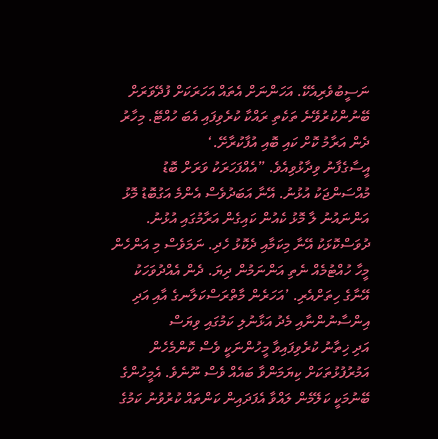ނަސީބުވެރިއެކޭ. އަހަންނަށް އެތައް އަހަރަކަށް ފުދޭވަރަށް ބޭނުންކުރުވޭނެ ތަކެތި ރައްކާ ކުރެވިފައި އެބަ ހުއްޓޭ. މިހާރު ދެން އަރާމު ކޮށް ކައި ބޮއި އުފާކުރާށޭ.‘
އީސާގެފާނު ވިދާޅުވިއެވެ. ”އެއްފަހަރަކު ވަރަށް ބޮޑު މުއްސަންޖަކު އުޅުނު. އޭނާ އަބަދުވެސް އެންމެ އަގުބޮޑު މޮޅު އަންނައުނު ލާ މޮޅު ކެއުން ކައިގެން އަރާމުގައި އުޅުނު.
ދުވަސްކޮޅަކު އޭނާ މިކަމާއި ދެކޮޅު ހެދި. ނަމަވެސް މި އަންހެން މީހާ ހުއްޓުމެއް ނެތި އަންނަމުން ދިޔަ. ދެން އެއްދުވަހަކު އޭނާގެ ހިތަށްއެރި. ’އަހަރެން މާތްރަސްކަލާނގެ އާއި އަދި އިންސާނުންނާއި މެދު އަޅާނުލި ކަމުގައި ވިޔަސް
އަދި ޚިތާނު ކުރެވިފައިވާ މީހުންނަކީ ވެސް ކޮންމެހެން އަމުރުފުޅުތަކަށް ކިޔަމަންވާ ބައެއް ވެސް ނޫނެވެ. އެމީހުންގެ ބޭނުމަކީ ކަލޭމެން ލައްވާ އެފަދައިން ކަންތައް ކުރުވުނު ކަމުގެ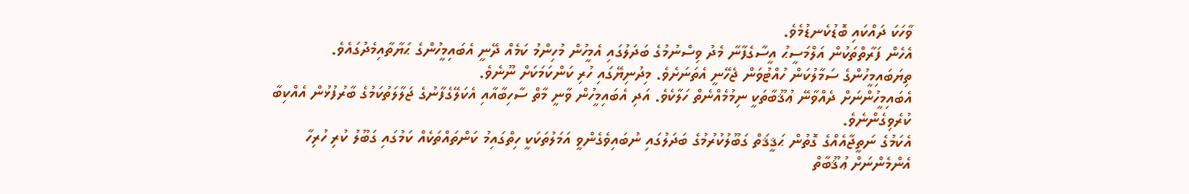ވާހަކަ ދައްކައި ބޮޑުކެނޑުމެވެ.
އެހެން ފަރާތްތަކުން އަލްމަސީޙު އީސާގެފާނާ މެދު ވިސްނުމުގެ ބަދަލުގައި އެމީހުން މުހިންމު ކަމެއް ދޭނީ އެބައިމީހުންގެ ޙަޔާތާއިމެދުގައެވެ.
ތިޔަބައިމީހުންގެ ސަމާލުކަން ހުއްޓުވަން ޖެހޭނީ އެތަނަށެވެ. މިދުނިޔޭގައި ހުރި ކަންކަމަކަށް ނޫނެވެ.
އެބައިމީހުންނަށް ދެއްވާނޭ ޢުޤޫބާތަކީ ނިމުމެއްނެތް ހަލާކެވެ. އަދި އެބައިމީހުން ވާނީ މާތް ސާހިބާއާއި އެކަލޭގެފާނުގެ ޖަލާލަތުކަމުގެ ބާރުފުޅުން އެއްކިބާ ކުރެވިގެންނެވެ.
އެކަމުގެ ނަތީޖާއެއްގެ ގޮތުން ޙަޤީޤަތް ގަބޫލުކުރުމުގެ ބަދަލުގައި ނުބައިވެގެންވީ އަމަލުތަކަކީ ހިތްގައިމު ކަންތައްތަކެއް ކަމުގައި ގަބޫލު ކުރި ހުރިހާ އެންމެންނަށް ޢުޤޫބާތް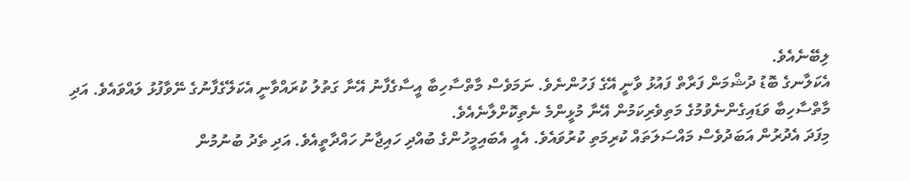ލިބޭނެއެވެ.
އެކަލާނގެ ބޮޑު ދުޝްމަން ފަރާތް ފައުޅު ވާނީ އޭގެ ފަހުންނެވެ. ނަމަވެސް މާތްސާހިބާ އީސާގެފާނު އޭނާ ގަތުލު ކުރައްވާނީ އެކަލޭގެފާނުގެ ނޭވާފުޅު ލައްވައެވެ. އަދި މާތްސާހިބާ ވަޑައިގެންނެވުމުގެ މަތިވެރިކަމުން އޭނާ މުޅީންމެ ނެތިކޮށްލާނެއެވެ.
މިފަދަ އެދުރުން އަބަދުވެސް މައްސަލަތައް ކުރިމަތި ކުރުވައެވެ. އެއީ އެބައިމީހުންގެ ބުއްދި ހައިޖާނު ހައްދާތީއެވެ. އަދި ތެދު ބުނުމުން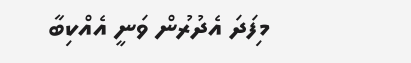މިފަދަ އެދުރުން ވަނީ އެއްކިބާ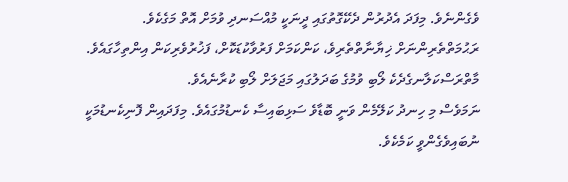ވެގެންނެވެ. މިފަދަ އެދުރުން ދެކޭގޮތުގައި ދީނަކީ މުއްސަނދި ވުމަށް އޮތް މަގެކެވެ.
ރަޙުމަތްތެރިންނަށް ޚިޔާނާތްތެރިވެ، ކަންކަމަށް ފަރުވާކުޑަކޮށް، ފަޚުރުވެރިކަން އިންތިހާގައެވެ. މާތްރަސްކަލާނގެދެކެ ލޯބި ވުމުގެ ބަދަލުގައި މަޖަލަށް ލޯބި ކުރާނެއެވެ.
ނަމަވެސް މި ހިނދު ކަލޭމެން ވަނީ ބޮޑާވެ ސަޅިބައިސާ ކެނޑުމުގައެވެ. މިފަދައިން ފޮނިކެނޑުމަކީ ނުބައިވެގެންވީ ކަމެކެވެ.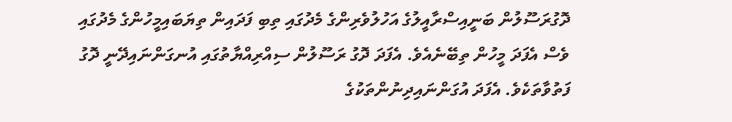ދޮގުރަސޫލުން ބަނީއިސްރާއީލުގެ އަހުލުވެރިންގެ މެދުގައި ތިބި ފަދައިން ތިޔަބައިމީހުންގެ މެދުގައި ވެސް އެފަދަ މީހުން ތިބޭނެއެވެ. އެފަދަ ދޮގު ރަސޫލުން ސިއްރިއްޔާތުގައި އުނގަންނައިދޭނީ ދޮގު ފަތުވާތަކެވެ. އެފަދަ އުގަންނައިދިނުންތަކުގެ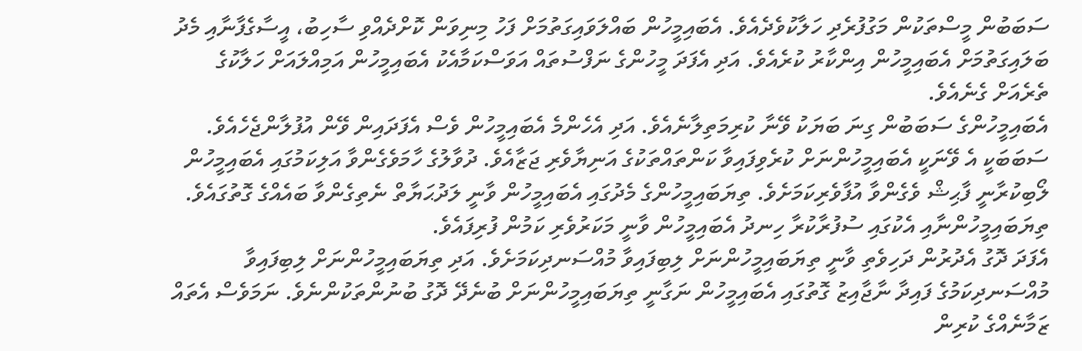ސަބަބުން މީސްތަކުން މަގުފުރެދި ހަލާކުވެދެއެވެ. އެބައިމީހުން ބައްލަވައިގަތުމަށް ފަހު މިނިވަން ކޮށްދެއްވި ސާހިބު، އީސާގެފާނާއި މެދު ބަލައިގަތުމަށް އެބައިމީހުން އިންކާރު ކުރެއެވެ. އަދި އެފަދަ މީހުންގެ ނަފްސުތައް އަވަސްކަމާއެކު އެބައިމީހުން އަމިއްލައަށް ހަލާކުގެ ތެރެއަށް ގެނެއެވެ.
އެބައިމީހުންގެ ސަބަބުން ގިނަ ބަޔަކު ވޭނާ ކުރިމަތިލާނެއެވެ. އަދި އެހެންމެ އެބައިމީހުން ވެސް އެފަދައިން ވޭން އުފުލާންޖެހެއެވެ. ސަބަބަކީ އެ ވޭނަކީ އެބައިމީހުންނަށް ކުރެވިފައިވާ ކަންތައްތަކުގެ އަނިޔާވެރި ޖަޒާއެވެ. ދުވާލުގެ ހާމަވެގެންވާ އަލިކަމުގައި އެބައިމީހުން ލޯބިކުރާނީ ފާޙިޝް ވެގެންވާ އުފާވެރިކަމަށެވެ. ތިޔަބައިމީހުންގެ މެދުގައި އެބައިމީހުން ވާނީ ލަދުޙަޔާތް ނެތިގެންވާ ބައެއްގެ ގޮތުގައެވެ. ތިޔަބައިމީހުންނާއި އެކުގައި ސުފުރާކުރާ ހިނދު އެބައިމީހުން ވާނީ މަކަރުވެރި ކަމުން ފުރިފައެވެ.
އެފަދަ ދޮގު އެދުރުން ދަހިވެތި ވާނީ ތިޔަބައިމީހުންނަށް ލިބިފައިވާ މުއްސަނދިކަމަށެވެ. އަދި ތިޔަބައިމީހުންނަށް ލިބިފައިވާ މުއްސަނދިކަމުގެ ފައިދާ ނާޖާއިޒު ގޮތުގައި އެބައިމީހުން ނަގާނީ ތިޔަބައިމީހުންނަށް ބުނެދޭ ދޮގު ބުނުންތަކުންނެވެ. ނަމަވެސް އެތައް ޒަމާނެއްގެ ކުރިން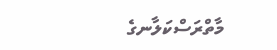މާތްރަސްކަލާނގެ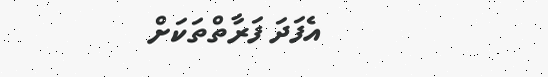އެފަދަ ފަރާތްތަކަށް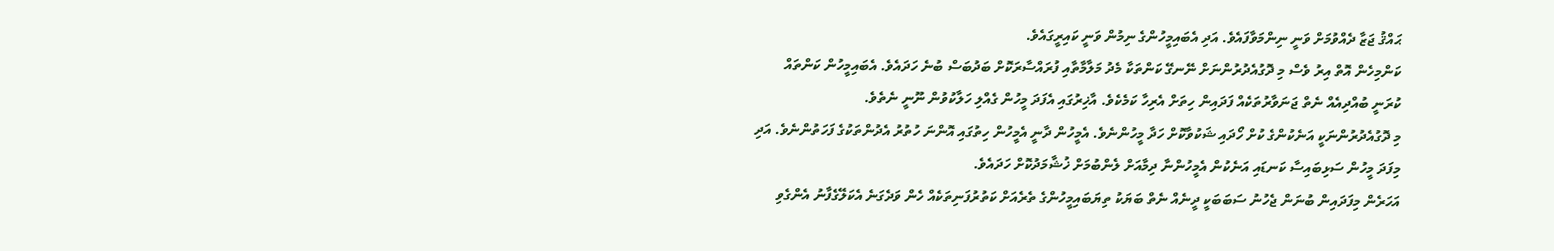ޙައްޤު ޖަޒާ ދެއްވުމަށް ވަނީ ނިންމަވާފައެވެ. އަދި އެބައިމީހުންގެ ނިމުން ވަނީ ކައިރީގައެވެ.
ކަންމިހެން އޮތް އިރު ވެސް މި ދޮގުއެދުރުންނަށް ނޭނގޭ ކަންތަކާ މެދު މަލާމާތާއި ފުރައްސާރަކޮށް ބަދުބަސް ބުނެ ހަދައެވެ. އެބައިމީހުން ކަންތައް ކުރަނީ ބުއްދިއެއް ނެތް ޖަނަވާރުތަކެއް ފަދައިން ހިތަށް އެރިހާ ކަމެކެވެ. އާޚިރުގައި އެފަދަ މީހުން ގެއްލި ހަލާކުވުން ނޫނީ ނެތެވެ.
މި ދޮގުއެދުރުންނަކީ އަނެކުންގެ ކުށް ހޯދައި ޝަކުވާކޮށް ހަދާ މީހުންނެވެ. އެމީހުން ދާނީ އެމީހުން ހިތުގައި އޮންނަ ހުތުރު އެދުންތަކުގެ ފަހަތުންނެވެ. އަދި މިފަދަ މީހުން ސަޅިބައިސާ ކަނޑައި އަނެކުން އެމީހުންނާ ދިމާއަށް ލެންބުމަށް ޚުޝާމަދުކޮށް ހަދައެވެ.
އަހަރެން މިފަދައިން ބުނަން ޖެހުނު ސަބަބަކީ ދީނެއް ނެތް ބަޔަކު ތިޔަބައިމީހުންގެ ތެރެއަށް ކަތުރުފަނިތަކެއް ހެން ވަދެގަނެ އެކަލޭގެފާނު އެންގެވި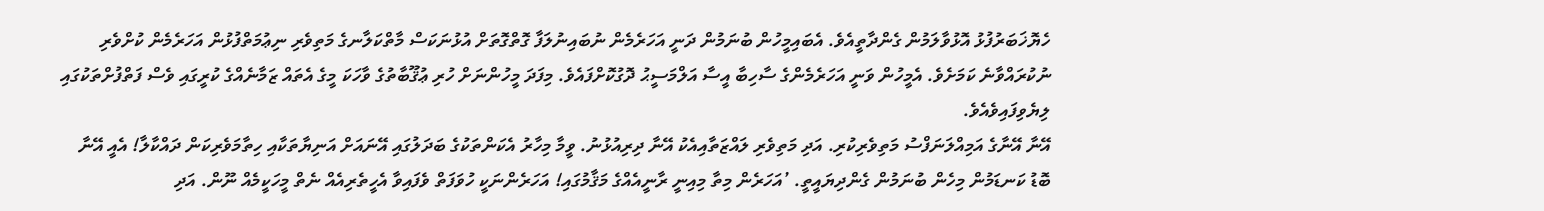ހެޔޮޚަބަރުފުޅު އޮޅުވާލަމުން ގެންދާތީއެވެ. އެބައިމީހުން ބުނަމުން ދަނީ އަހަރެމެން ނުބައިނުލަފާ ގޮތްގޮތަށް އުޅުނަކަސް މާތްކަލާނގެ މަތިވެރި ނިޢުމަތްފުޅުން އަހަރެމެން ކުށްވެރި ނުކުރައްވާނެ ކަމަށެވެ. އެމީހުން ވަނީ އަހަރެމެންގެ ސާހިބާ އީސާ އަލްމަސީޙު ދޮގުކޮށްފައެވެ. މިފަދަ މީހުންނަށް ހުރި ޢުޤޫބާތުގެ ވާހަކަ މީގެ އެތައް ޒަމާނެއްގެ ކުރީގައި ވެސް ފަތްފުށްތަކުގައި ލިޔެވިފައިވެއެވެ.
އޭނާ އޭނާގެ އަމިއްލަނަފްސު މަތިވެރިކުރި. އަދި މަތިވެރި ލައްޒަތާއިއެކު އޭނާ ދިރިއުޅުނު. ވީމާ މިހާރު އެކަންތަކުގެ ބަދަލުގައި އޭނައަށް އަނިޔާތަކާއި ހިތާމަވެރިކަން ދައްކާލާ! އެއީ އޭނާ ބޮޑު ކަނޑަމުން މިހެން ބުނަމުން ގެންދިޔައީތީ. ’އަހަރެން މިތާ މިއިނީ ރާނީއެއްގެ މަޤާމުގައި! އަހަރެންނަކީ ހުވަފަތް ވެފައިވާ އެހީތެރިއެއް ނެތް މީހަކީމެއް ނޫން. އަދި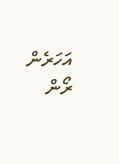އަހަރެން ރޯން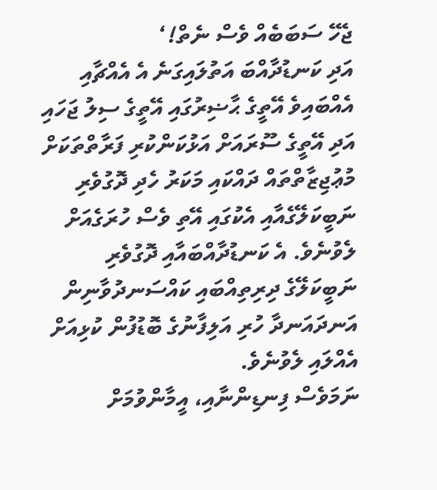ޖެހޭ ސަބަބެއް ވެސް ނެތް!‘
އަދި ކަނޑުދާއްބަ އަތުލައިގަނެ އެ އެއްޗާއި އެއްބައިވެ އޭތީގެ ޙާޟިރުގައި އޭތީގެ ސިލު ޖަހައި އަދި އޭތީގެ ސޫރައަށް އަޅުކަންކުރި ފަރާތްތަކަށް މުޢުޖިޒާތްތައް ދައްކައި މަކަރު ހެދި ދޮގުވެރި ނަބީކަލޭގެއާއި އެކުގައި އޭތި ވެސް ހުރަގެއަށް ލެވުނެވެ. އެ ކަނޑުދާއްބައާއި ދޮގުވެރި ނަބީކަލޭގެ ދިރިތިއްބައި ކައްސަނދުވާނިން އަނދައަނދާ ހުރި އަލިފާނުގެ ބޮޑުފުން ކުޅިއަށް އެއްލައި ލެވުނެވެ.
ނަމަވެސް ފިނޑިންނާއި، އީމާންވުމަށް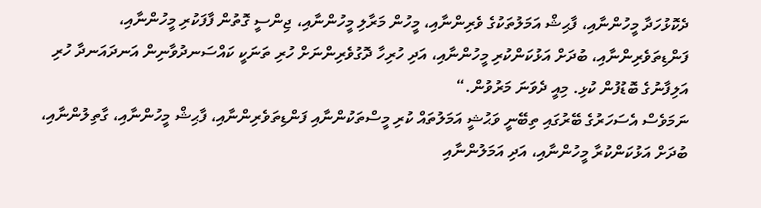ދެކޮޅުހަދާ މީހުންނާއި، ފާޙިޝް އަމަލުތަކުގެ ވެރިންނާއި، މީހުން މަރާލި މީހުންނާއި، ޖިންސީ ގޮތުން ފާފަކުރި މީހުންނާއި، ފަންޑިތަވެރިންނާއި، ބުދަށް އަޅުކަންކުރި މީހުންނާއި، އަދި ހުރިހާ ދޮގުވެރިންނަށް ހުރި ތަނަކީ ކައްސަނދުވާނިން އަނދައަނދާ ހުރި އަލިފާނުގެ ބޮޑުފުން ކުޅި. މިއީ ދެވަނަ މަރުވުން.“
ނަމަވެސް އެސަހަރުގެ ބޭރުގައި ތިބޭނީ ވަޙުޝީ އަމަލުތައް ކުރި މީސްތަކުންނާއި ފަންޑިތަވެރިންނާއި، ފާޙިޝް މީހުންނާއި، ގާތިލުންނާއި، ބުދަށް އަޅުކަންކުރާ މީހުންނާއި، އަދި އަމަލުންނާއި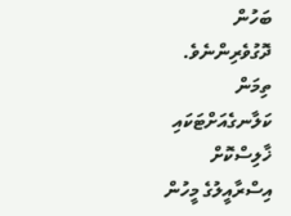ބަހުން ދޮގުވެރިންނެވެ.
ތިމަން ކަލާނގެއަށްޓަކައި ޚާލިސްކޮށް އިސްރާއީލުގެ މީހުން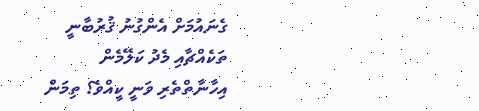ގެނައުމަށް އެންގުނު ޤުރުބާނީ ތަކެއްޗާއި މެދު ކަލޭމެން އިހާނާތްތެރި ވަނީ ކީއްވެ؟ ތިމަން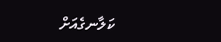ކަލާނގެއަށް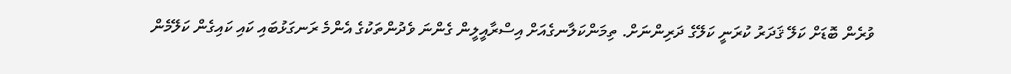ވުރެން ބޮޑަށް ކަލޭ ޤަދަރު ކުރަނީ ކަލޭގެ ދަރިންނަށް. ތިމަންކަލާނގެއަށް އިސްރާއީލީން ގެންނަ ވެދުންތަކުގެ އެންމެ ރަނގަޅުބައި ކައި ކައިގެން ކަލޭމެން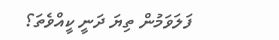ފަލަވަމުން ތިޔަ ދަނީ ކީއްވެތަ؟